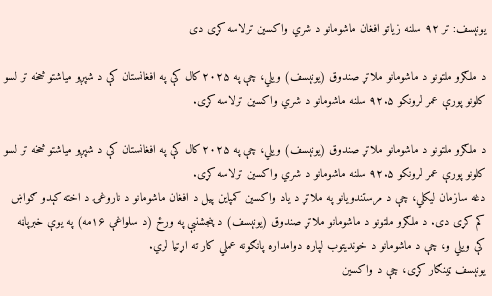یونېسف: تر ۹۲ سلنه زیاتو افغان ماشومانو د شري واکسین ترلاسه کړی دی

د ملګرو ملتونو د ماشومانو ملاتړ صندوق (یونېسف) ویلي، چې په ۲۰۲۵کال کې په افغانستان کې د شپږو میاشتو څخه تر لسو کلونو پورې عمر لرونکو ۹۲.۵ سلنه ماشومانو د شري واکسین ترلاسه کړی.

د ملګرو ملتونو د ماشومانو ملاتړ صندوق (یونېسف) ویلي، چې په ۲۰۲۵کال کې په افغانستان کې د شپږو میاشتو څخه تر لسو کلونو پورې عمر لرونکو ۹۲.۵ سلنه ماشومانو د شري واکسین ترلاسه کړی.
دغه سازمان لیکلي، چې د مرستندویانو په ملاتړ د یاد واکسین کمپاین پیل د افغان ماشومانو د ناروغۍ د اخته کېدو ګواښ کم کړی دی. د ملګرو ملتونو د ماشومانو ملاتړ صندوق (یونېسف) د پنجشنبې په ورځ (د سلواغې ۱۶مه) په یوې خبرپاڼه کې ویلي و، چې د ماشومانو د خوندیتوب لپاره دوامداره پانګونه عملي کار ته اړتیا لري.
یونېسف ټینګار کړی، چې د واکسین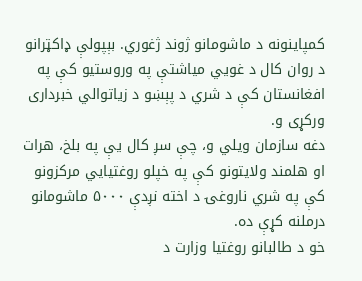کمپاینونه د ماشومانو ژوند ژغوري. بېپولې ډاکټرانو د روان کال د غویي میاشتې په وروستیو کې په افغانستان کې د شري د پېښو د زیاتوالي خبرداری ورکړی و.
دغه سازمان ویلي و، چې سږ کال یې په بلخ، هرات او هلمند ولایتونو کې په خپلو روغتیايي مرکزونو کې په شري ناروغۍ د اخته نږدې ۵۰۰۰ ماشومانو درملنه کړې ده.
خو د طالبانو روغتیا وزارت د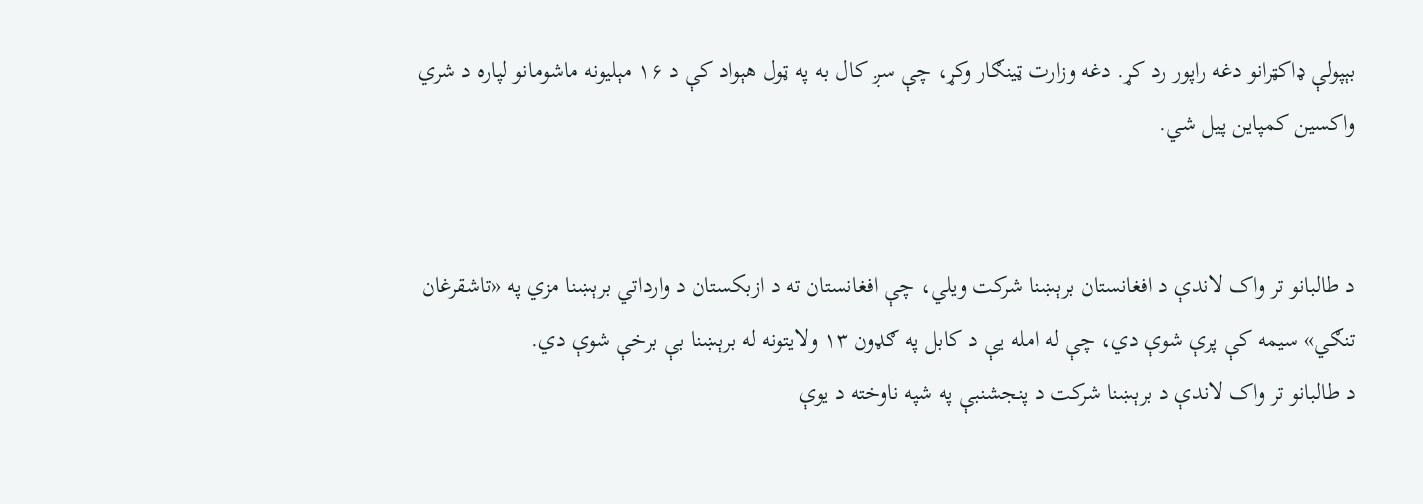بېپولې ډاکټرانو دغه راپور رد کړ. دغه وزارت ټینګار وکړ، چې سږ کال به په ټول هېواد کې د ۱۶ مېلیونه ماشومانو لپاره د شري واکسین کمپاین پیل شي.


د طالبانو تر واک لاندې د افغانستان برېښنا شرکت ویلي، چې افغانستان ته د ازبکستان د وارداتي برېښنا مزي په «تاشقرغان تنګي» سیمه کې پرې شوې دي، چې له امله یې د کابل په ګډون ۱۳ ولایتونه له برېښنا بې برخې شوې دي.
د طالبانو تر واک لاندې د برېښنا شرکت د پنجشنبې په شپه ناوخته د یوې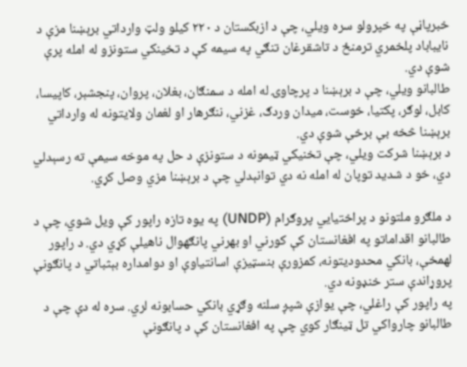خبرپاڼې په خپرولو سره ویلي، چې د ازبکستان د ۲۲۰ کیلو ولټ وارداتي برېښنا مزې د نایباباد پلخمري ترمنځ د تاشقرغان تنګي په سیمه کې د تخینکي ستونزو له امله پرې شوې دي.
طالبانو ویلي، چې د برېښنا د پرچاوۍ له امله د سمنګان، بغلان، پروان، پنجشېر، کاپیسا، کابل، لوګر، پکتیا، خوست، میدان وردګ، غزني، ننګرهار او لغمان ولایتونه له وارداتي برېښنا څخه بې برخې شوې دي.
د برېښنا شرکت ویلي، چې تخنیکي ټیمونه د ستونزې د حل په موخه سیمې ته رسېدلي دي، خو د شدید توپان له امله نه دي توانېدلي چې د برېښنا مزي وصل کړي.

د ملګرو ملتونو د پراختیايي پروګرام (UNDP) په یوه تازه راپور کې ویل شوي، چې د طالبانو اقداماتو په افغانستان کې کورني او بهرني پانګهوال ناهیلې کړي دي. د راپور لهمخې، بانکي محدودیتونه، کمزورې بنسټیزې اسانتیاوې او دوامداره بېثباتي د پانګونې پروړاندې ستر خنډونه دي.
په راپور کې راغلي، چې یوازې شپږ سلنه وګړي بانکي حسابونه لري. سره له دې چې د طالبانو چارواکي تل ټینګار کوي چې په افغانستان کې د پانګونې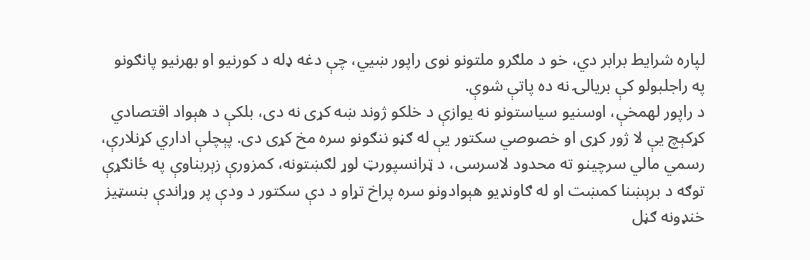لپاره شرایط برابر دي، خو د ملګرو ملتونو نوی راپور ښيي، چې دغه ډله د کورنیو او بهرنیو پانګونو په راجلبولو کې بریالۍ نه ده پاتې شوې.
د راپور لهمخې، اوسنیو سیاستونو نه یوازې د خلکو ژوند ښه کړی نه دی، بلکې د هېواد اقتصادي کړکېچ یې لا ژور کړی او خصوصي سکتور یې له ګڼو ننګونو سره مخ کړی دی. پېچلې اداري کړنلارې، رسمي مالي سرچینو ته محدود لاسرسی، د ټرانسپورټ لوړ لګښتونه، کمزورې زېربناوې په ځانګړې توګه د برېښنا کمښت او له ګاونډیو هېوادونو سره پراخ تړاو د دې سکتور د ودې پر وړاندې بنسټیز خنډونه ګڼل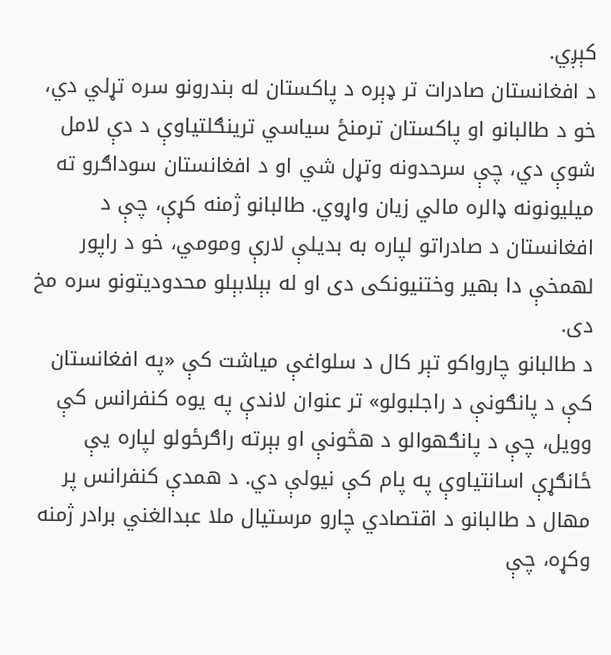کېږي.
د افغانستان صادرات تر ډېره د پاکستان له بندرونو سره تړلي دي، خو د طالبانو او پاکستان ترمنځ سیاسي ترینګلتیاوې د دې لامل شوې دي، چې سرحدونه وتړل شي او د افغانستان سوداګرو ته میلیونونه ډالره مالي زیان واړوي. طالبانو ژمنه کړې، چې د افغانستان د صادراتو لپاره به بدیلې لارې ومومي، خو د راپور لهمخې دا بهیر وختنیونکی دی او له بېلابېلو محدودیتونو سره مخ دی.
د طالبانو چارواکو تېر کال د سلواغې میاشت کې «په افغانستان کې د پانګونې د راجلبولو» تر عنوان لاندې په یوه کنفرانس کې وویل، چې د پانګهوالو د هڅونې او بېرته راګرځولو لپاره یې ځانګړې اسانتیاوې په پام کې نیولې دي. د همدې کنفرانس پر مهال د طالبانو د اقتصادي چارو مرستیال ملا عبدالغني برادر ژمنه وکړه، چې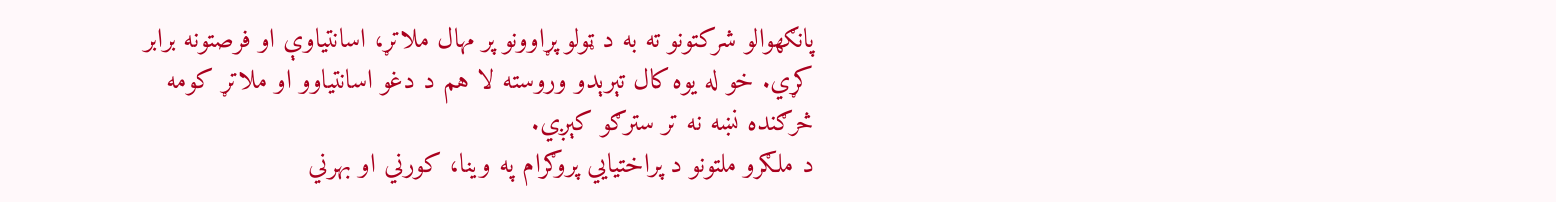پانګهوالو شرکتونو ته به د ټولو پړاوونو پر مهال ملاتړ، اسانتیاوې او فرصتونه برابر کړي. خو له یوه کال تېرېدو وروسته لا هم د دغو اسانتیاوو او ملاتړ کومه څرګنده نښه نه تر سترګو کېږي.
د ملګرو ملتونو د پراختیايي پروګرام په وینا، کورني او بهرني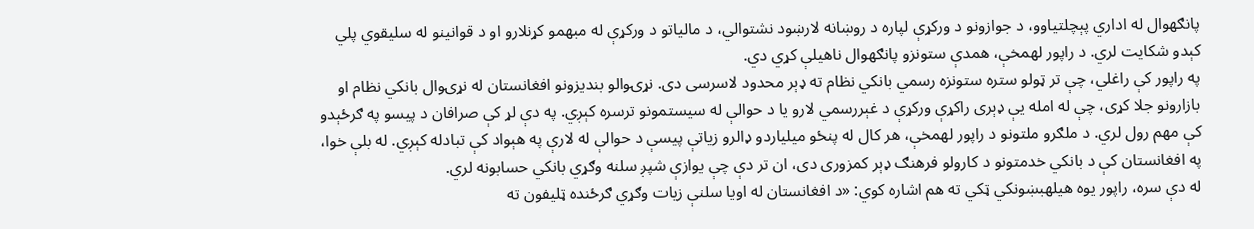پانګهوال له اداري پېچلتیاوو، د جوازونو د ورکړې لپاره د روښانه لارښود نشتوالي، د مالیاتو د ورکړې له مبهمو کړنلارو او د قوانینو له سلیقوي پلي کېدو شکایت لري. د راپور لهمخې، همدې ستونزو پانګهوال ناهیلې کړي دي.
په راپور کې راغلي، چې تر ټولو ستره ستونزه رسمي بانکي نظام ته ډېر محدود لاسرسی دی. نړۍوالو بندیزونو افغانستان له نړۍوال بانکي نظام او بازارونو جلا کړی، چې له امله یې ډېری راکړې ورکړې د غېررسمي لارو یا د حوالې له سیستمونو ترسره کېږي. په دې لړ کې صرافان د پیسو په ګرځېدو کې مهم رول لري. د ملګرو ملتونو د راپور لهمخې، هر کال له پنځو میلیاردو ډالرو زیاتې پیسې د حوالې له لارې په هېواد کې تبادله کېږي. له بلې خوا، په افغانستان کې د بانکي خدمتونو د کارولو فرهنګ ډېر کمزوری دی، ان تر دې چې یوازې شپږ سلنه وګړي بانکي حسابونه لري.
له دې سره، راپور یوه هیلهبښونکي ټکي ته هم اشاره کوي: «د افغانستان له اویا سلنې زیات وګړي ګرځنده ټلیفون ته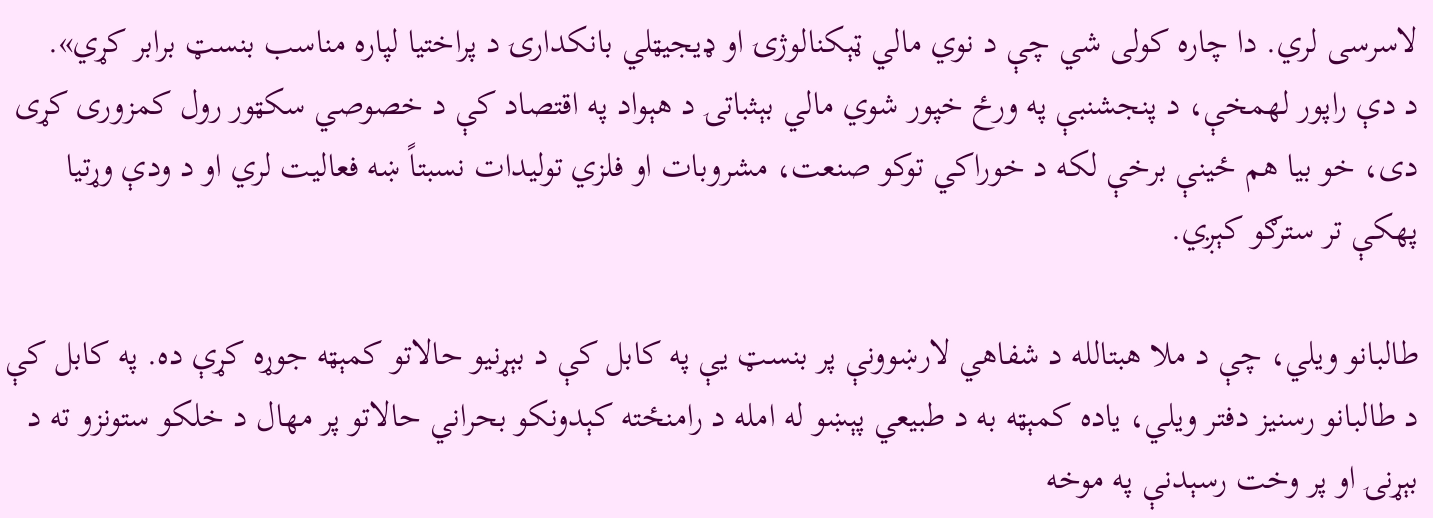لاسرسی لري. دا چاره کولی شي چې د نوي مالي ټېکنالوژۍ او ډیجیټلي بانکدارۍ د پراختیا لپاره مناسب بنسټ برابر کړي».
د دې راپور لهمخې، د پنجشنبې په ورځ خپور شوي مالي بېثباتۍ د هېواد په اقتصاد کې د خصوصي سکټور رول کمزوری کړی دی، خو بیا هم ځینې برخې لکه د خوراکي توکو صنعت، مشروبات او فلزي تولیدات نسبتاً ښه فعالیت لري او د ودې وړتیا پهکې تر سترګو کېږي.

طالبانو ویلي، چې د ملا هبتالله د شفاهي لارښوونې پر بنسټ یې په کابل کې د بېړنیو حالاتو کمېټه جوړه کړې ده. په کابل کې د طالبانو رسنیز دفتر ویلي، یاده کمېټه به د طبیعي پېښو له امله د رامنځته کېدونکو بحراني حالاتو پر مهال د خلکو ستونزو ته د بېړنۍ او پر وخت رسېدنې په موخه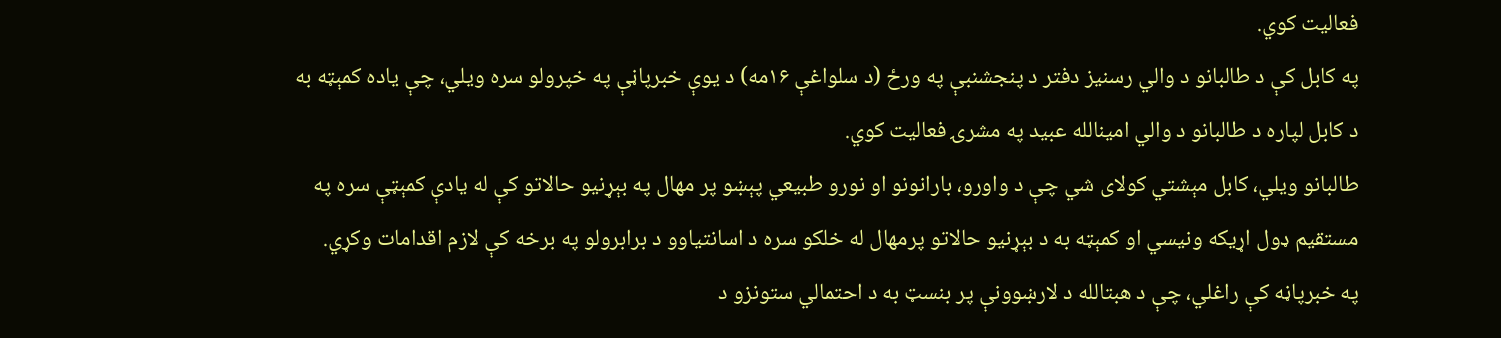فعالیت کوي.
په کابل کې د طالبانو د والي رسنیز دفتر د پنجشنبې په ورځ (د سلواغې ۱۶مه) د یوې خبرپاڼې په خپرولو سره ویلي، چې یاده کمېټه به د کابل لپاره د طالبانو د والي امینالله عبید په مشرۍ فعالیت کوي.
طالبانو ویلي، کابل مېشتي کولای شي چې د واورو، بارانونو او نورو طبیعي پېښو پر مهال په بېړنیو حالاتو کې له یادې کمېټې سره په مستقیم ډول اړیکه ونیسي او کمېټه به د بېړنیو حالاتو پرمهال له خلکو سره د اسانتیاوو د برابرولو په برخه کې لازم اقدامات وکړي.
په خبرپاڼه کې راغلي، چې د هبتالله د لارښوونې پر بنسټ به د احتمالي ستونزو د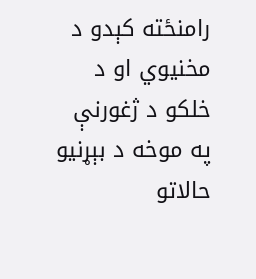رامنځته کېدو د مخنیوي او د خلکو د ژغورنې په موخه د بېړنیو حالاتو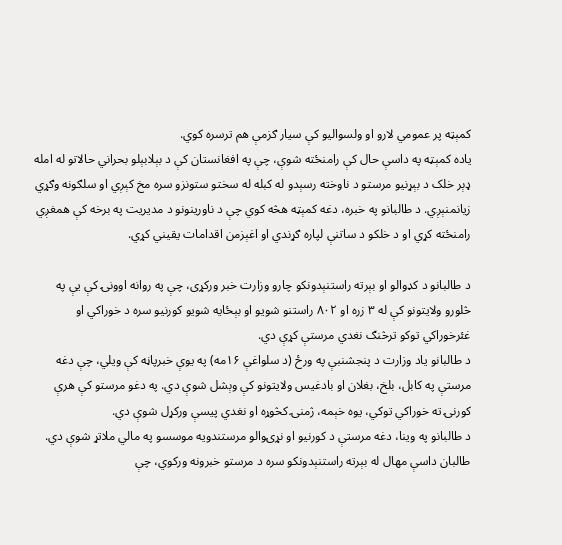کمېټه پر عمومي لارو او ولسوالیو کې سیار ګزمې هم ترسره کوي.
یاده کمېټه په داسې حال کې رامنځته شوې، چې په افغانستان کې د بېلابېلو بحراني حالاتو له امله ډېر خلک د بېړنیو مرستو د ناوخته رسېدو له کبله له سختو ستونزو سره مخ کېږي او سلګونه وګړي زیانمنېږي. د طالبانو په خبره، دغه کمېټه هڅه کوي چې د ناورینونو د مدیریت په برخه کې همغږي رامنځته کړي او د خلکو د ساتنې لپاره ګړندي او اغېزمن اقدامات یقیني کړي.

د طالبانو د کډوالو او بېرته راستنېدونکو چارو وزارت خبر ورکړی، چې په روانه اوونۍ کې یې په څلورو ولایتونو کې له ۳ زره او ۸۰۲ راستنو شویو او بېځایه شویو کورنیو سره د خوراکي او غئرخوراکي توکو ترڅنګ نغدي مرستې کړې دي.
د طالبانو یاد وزارت د پنجشنبې په ورځ (د سلواغې ۱۶مه) په یوې خبرپاڼه کې ویلي، چې دغه مرستې په کابل، بلخ، بغلان او بادغیس ولایتونو کې وېشل شوې دي. په دغو مرستو کې هرې کورنۍ ته خوراکي توکي، یوه خېمه، ژمنۍ کڅوړه او نغدي پیسې ورکړل شوې دي.
د طالبانو په وینا، دغه مرستې د کورنیو او نړۍوالو مرستندویه موسسو په مالي ملاتړ شوې دي.
طالبان داسې مهال له بېرته راستنېدونکو سره د مرستو خبرونه ورکوي، چې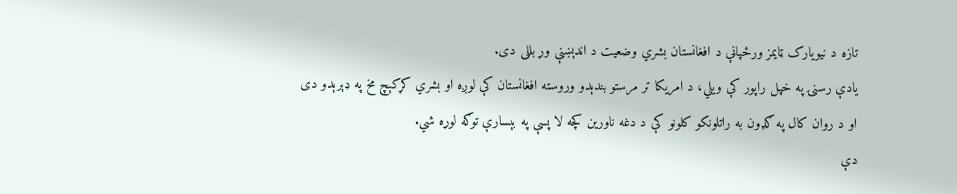تازه د نیویارک ټایمز ورځپاڼې د افغانستان بشري وضعیت د اندېښنې وړ بللی دی.
یادې رسنۍ په خپل راپور کې ویلي، د امریکا تر مرستو بندېدو وروسته افغانستان کې لوږه او بشري کړکېچ مخ په ډېرېدو دی او د روان کال په ګډون به راتلونکو کلونو کې د دغه ناورین کچه لا پسې په بېسارې توګه لوړه شي.
دې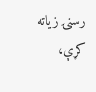رسنۍ زیاته کړې،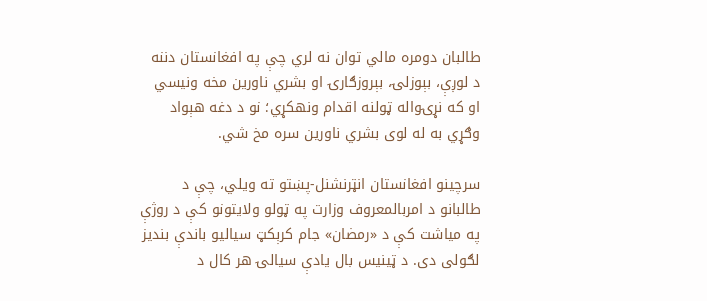طالبان دومره مالي توان نه لري چې په افغانستان دننه د لوږې، بېوزلۍ، بېروزګارۍ او بشري ناورین مخه ونیسي او که نړۍواله ټولنه اقدام ونهکړي؛ نو د دغه هېواد وګړي به له لوی بشري ناورین سره مخ شي.

سرچینو افغانستان انټرنشنل-پښتو ته ویلي، چې د طالبانو د امربالمعروف وزارت په ټولو ولایتونو کې د روژې په میاشت کې د «رمضان» جام کرېکټ سیالیو باندې بندیز لګولی دی. د ټینیس بال یادې سیالۍ هر کال د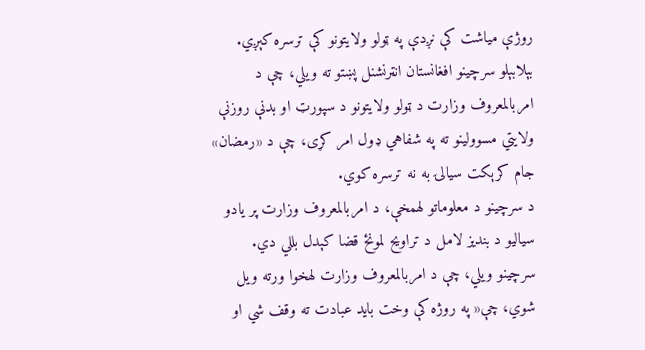روژې میاشت کې نږدې په ټولو ولایتونو کې ترسره کېږي.
بېلابېلو سرچینو افغانستان انټرنشنل پښتو ته ویلي، چې د امربالمعروف وزارت د ټولو ولایتونو د سپورټ او بدنې روزنې ولایتي مسوولینو ته په شفاهي ډول امر کړی، چې د «رمضان» جام کرېکت سیالۍ به نه ترسره کوي.
د سرچینو د معلوماتو لهمخې، د امربالمعروف وزارت پر یادو سیالیو د بندیز لامل د تراویح لمونځ قضا کېدل بللي دي.
سرچینو ویلي، چې د امربالمعروف وزارت لهخوا ورته ویل شوي، چې« په روژه کې وخت باید عبادت ته وقف شي او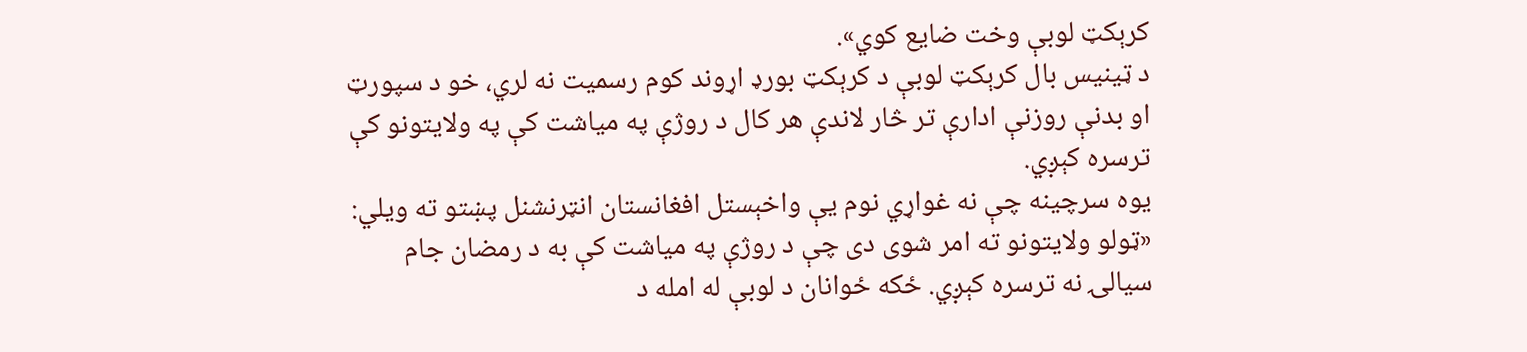کرېکټ لوبې وخت ضایع کوي».
د ټینیس بال کرېکټ لوبې د کرېکټ بورډ اړوند کوم رسمیت نه لري، خو د سپورټ او بدنې روزنې ادارې تر څار لاندې هر کال د روژې په میاشت کې په ولایتونو کې ترسره کېږي.
یوه سرچینه چې نه غواړي نوم یې واخېستل افغانستان انټرنشنل پښتو ته ویلي: «ټولو ولایتونو ته امر شوی دی چې د روژې په میاشت کې به د رمضان جام سیالۍ نه ترسره کېږي. ځکه ځوانان د لوبې له امله د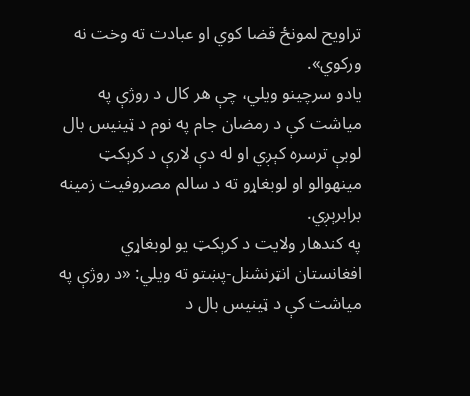تراویح لمونځ قضا کوي او عبادت ته وخت نه ورکوي».
یادو سرچینو ویلي، چې هر کال د روژې په میاشت کې د رمضان جام په نوم د ټینیس بال لوبې ترسره کېږي او له دې لارې د کرېکټ مینهوالو او لوبغاړو ته د سالم مصروفیت زمینه برابرېږي.
په کندهار ولایت د کرېکټ یو لوبغاړي افغانستان انټرنشنل-پښتو ته ویلي: «د روژې په میاشت کې د ټینیس بال د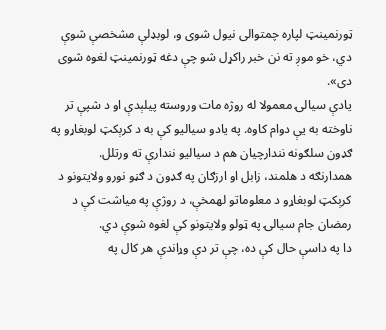ټورنمینټ لپاره چمتوالی نیول شوی و، لوبډلې مشخصې شوې دي، خو موږ ته نن خبر راکړل شو چې دغه ټورنمینټ لغوه شوی دی».
یادې سیالۍ معمولا له روژه مات وروسته پیلېدې او د شپې تر ناوخته به یې دوام کاوه. په یادو سیالیو کې به د کرېکټ لوبغاړو په ګډون سلګونه نندارچیان هم د سیالیو نندارې ته ورتلل.
همدارنګه د هلمند، زابل او ارزګان په ګډون د ګڼو نورو ولایتونو د کرېکټ لوبغاړو د معلوماتو لهمخې، د روژې په میاشت کې د رمضان جام سیالۍ په ټولو ولایتونو کې لغوه شوې دي.
دا په داسې حال کې ده، چې تر دې وړاندې هر کال په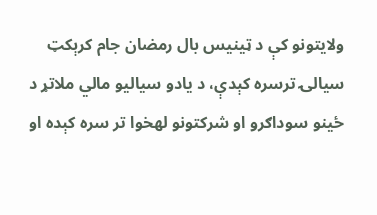ولایتونو کې د ټینیس بال رمضان جام کرېکټ سیالۍ ترسره کېدې، د یادو سیالیو مالي ملاتړ د ځینو سوداګرو او شرکتونو لهخوا تر سره کېده او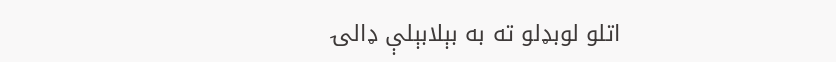اتلو لوبډلو ته به بېلابېلې ډالۍ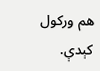هم ورکول کېدې.